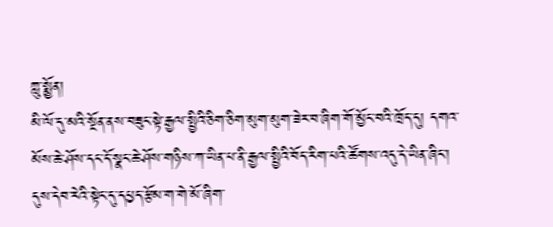ཀླུ་སྨྱོན།
མི་ལོ་དུ་མའི་སྔོན་ནས་བཟུང་སྟེ་རྒྱལ་སྤྱིའི་ཅིག་ཅིག་མུག་མུག་ཟེར་བ་ཞིག་གོ་མྱོང་བའི་ཁྲོད་དུ། དགའ་མོས་ཆེ་ཤོས་དང་དོ་སྣང་ཆེ་ཤོས་གཉིས་ཀ་ཡིན་པ་ནི་རྒྱལ་སྤྱིའི་བོད་རིག་པའི་ཚོགས་འདུ་དེ་ཡིན་ཞིང་། དུས་དེབ་རེའི་སྟེང་དུ་དཔྱད་རྩོམ་ག་གེ་མོ་ཞིག་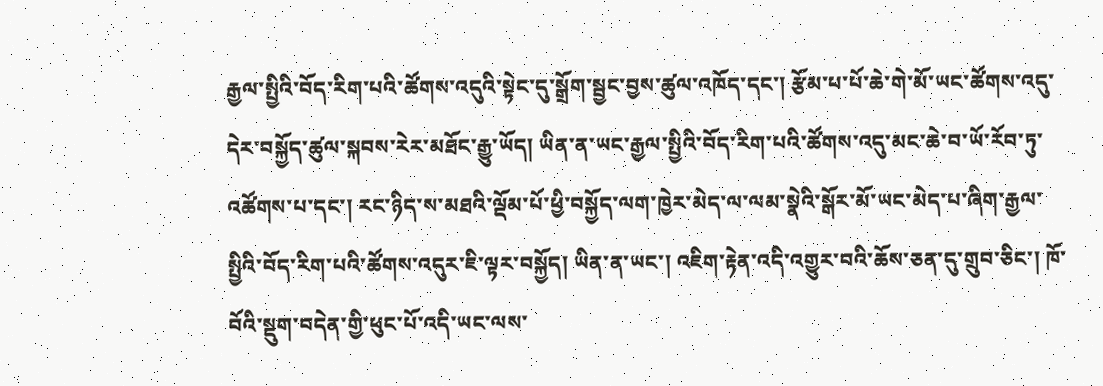རྒྱལ་སྤྱིའི་བོད་རིག་པའི་ཚོགས་འདུའི་སྟེང་དུ་སྒྲོག་སྦྱང་བྱས་ཚུལ་འཁོད་དང་། རྩོམ་པ་པོ་ཆེ་གེ་མོ་ཡང་ཚོགས་འདུ་དེར་བསྐྱོད་ཚུལ་སྐབས་རེར་མཐོང་རྒྱུ་ཡོད། ཡིན་ན་ཡང་རྒྱལ་སྤྱིའི་བོད་རིག་པའི་ཚོགས་འདུ་མང་ཆེ་བ་ཡོ་རོབ་ཏུ་འཚོགས་པ་དང་། རང་ཉིད་ས་མཐའི་ལྡོམ་པོ་ཕྱི་བསྐྱོད་ལག་ཁྱེར་མེད་ལ་ལམ་སྣེའི་སྒོར་མོ་ཡང་མེད་པ་ཞིག་རྒྱལ་སྤྱིའི་བོད་རིག་པའི་ཚོགས་འདུར་ཇི་ལྟར་བསྐྱོད། ཡིན་ན་ཡང་། འཇིག་རྟེན་འདི་འགྱུར་བའི་ཆོས་ཅན་དུ་གྲུབ་ཅིང་། ཁོ་བོའི་སྡུག་བདེན་གྱི་ཕུང་པོ་འདི་ཡང་ལས་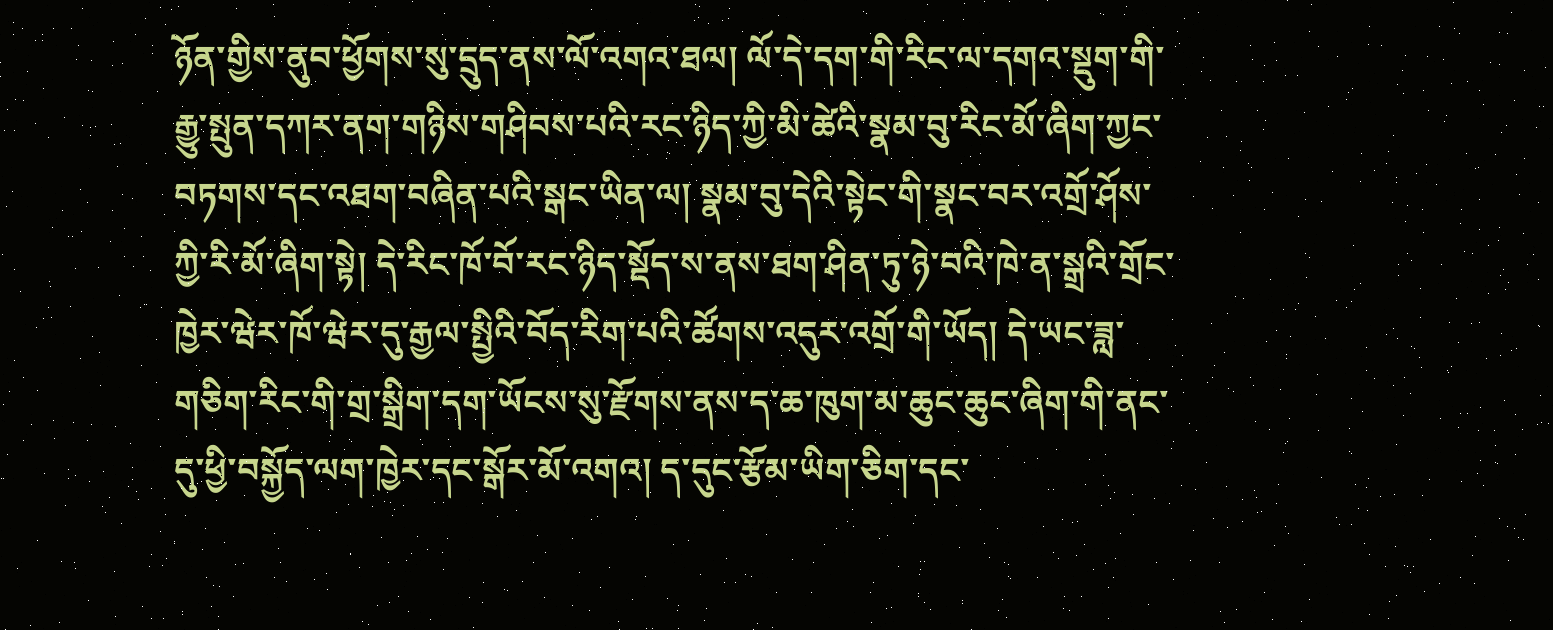ཉོན་གྱིས་ནུབ་ཕྱོགས་སུ་དྲུད་ནས་ལོ་འགའ་ཐལ། ལོ་དེ་དག་གི་རིང་ལ་དགའ་སྡུག་གི་རྒྱུ་སྤུན་དཀར་ནག་གཉིས་གཤིབས་པའི་རང་ཉིད་ཀྱི་མི་ཚེའི་སྣམ་བུ་རིང་མོ་ཞིག་ཀྱང་བཏགས་དང་འཐག་བཞིན་པའི་སྒང་ཡིན་ལ། སྣམ་བུ་དེའི་སྟེང་གི་སྣང་བར་འགྲོ་ཤོས་ཀྱི་རི་མོ་ཞིག་སྟེ། དེ་རིང་ཁོ་བོ་རང་ཉིད་སྡོད་ས་ནས་ཐག་ཤིན་ཏུ་ཉེ་བའི་ཁེ་ན་སྒྲའི་གྲོང་ཁྱེར་ཝེར་ཁོ་ཝེར་དུ་རྒྱལ་སྤྱིའི་བོད་རིག་པའི་ཚོགས་འདུར་འགྲོ་གི་ཡོད། དེ་ཡང་ཟླ་གཅིག་རིང་གི་གྲ་སྒྲིག་དག་ཡོངས་སུ་རྫོགས་ནས་ད་ཆ་ཁུག་མ་ཆུང་ཆུང་ཞིག་གི་ནང་དུ་ཕྱི་བསྐྱོད་ལག་ཁྱེར་དང་སྒོར་མོ་འགའ། ད་དུང་རྩོམ་ཡིག་ཅིག་དང་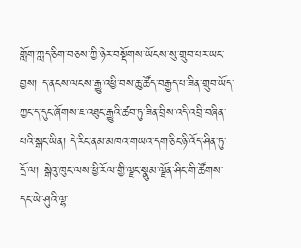གློག་ཀླད་ཅིག་བཅས་ཀྱི་ཉེར་བསྡོགས་ཡོངས་སུ་གྲུབ་པར་ཡང་བྱས། ད་ནངས་ལངས་རྒྱུ་འཕྱི་བས་ཆུ་ཚོད་བརྒྱད་པ་ཟིན་གྲུབ་ཡོད་ཀྱང་ད་དུང་ཞོགས་ཇ་འཐུང་རྒྱུའི་ཚབ་ཏུ་ཟིན་བྲིས་འདི་འབྲི་བཞིན་པའི་སྒང་ཡིན། དེ་རིང་ནམ་མཁའ་གཡའ་དག་ཅིང་ཉི་འོད་ཤིན་ཏུ་དྲོ་ལ། སྒེའུ་ཁུང་ལས་ཕྱི་རོལ་གྱི་ལྗང་སྣུམ་ལྗོན་ཤིང་གི་ཚོགས་དང་ཡེ་ཤུའི་ལྷ་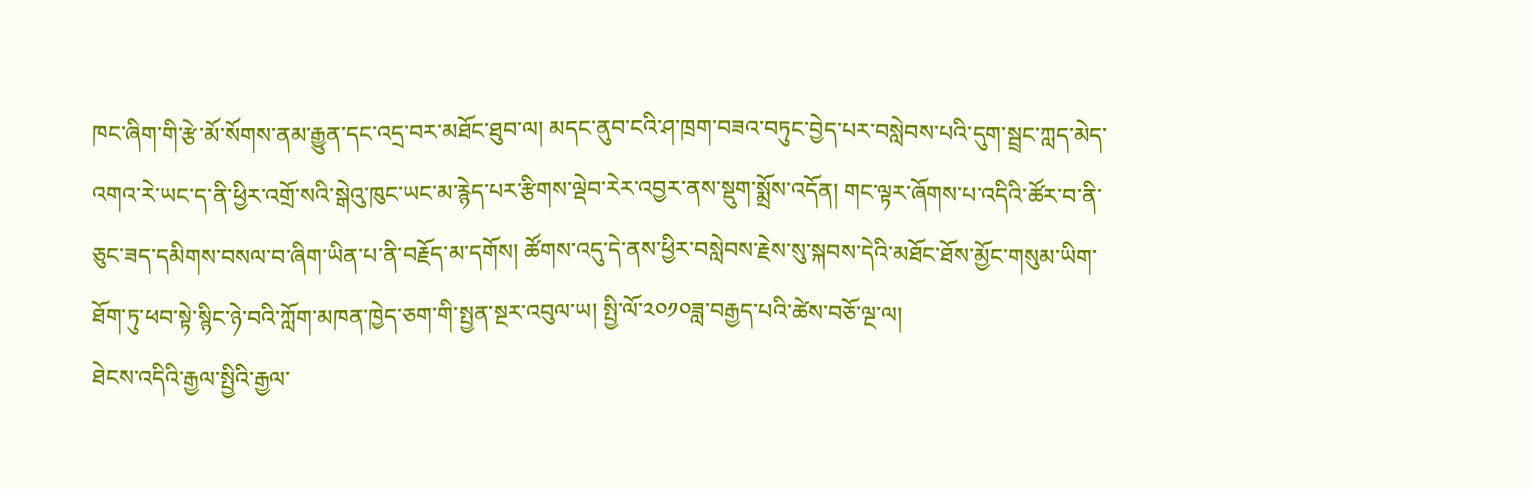ཁང་ཞིག་གི་རྩེ་མོ་སོགས་ནམ་རྒྱུན་དང་འདྲ་བར་མཐོང་ཐུབ་ལ། མདང་ནུབ་ངའི་ཤ་ཁྲག་བཟའ་བཏུང་བྱེད་པར་བསླེབས་པའི་དུག་སྦྲང་ཀླད་མེད་འགའ་རེ་ཡང་ད་ནི་ཕྱིར་འགྲོ་སའི་སྒེའུ་ཁུང་ཡང་མ་རྙེད་པར་རྩིགས་ལྡེབ་རེར་འབྱར་ནས་སྡུག་སྨྲོས་འདོན། གང་ལྟར་ཞོགས་པ་འདིའི་ཚོར་བ་ནི་ཅུང་ཟད་དམིགས་བསལ་བ་ཞིག་ཡིན་པ་ནི་བརྗོད་མ་དགོས། ཚོགས་འདུ་དེ་ནས་ཕྱིར་བསླེབས་རྗེས་སུ་སྐབས་དེའི་མཐོང་ཐོས་མྱོང་གསུམ་ཡིག་ཐོག་ཏུ་ཕབ་སྟེ་སྙིང་ཉེ་བའི་ཀློག་མཁན་ཁྱེད་ཅག་གི་སྤྱན་སྔར་འབུལ་ཡ། སྤྱི་ལོ་༢༠༡༠ཟླ་བརྒྱད་པའི་ཚེས་བཅོ་ལྔ་ལ།
ཐེངས་འདིའི་རྒྱལ་སྤྱིའི་རྒྱལ་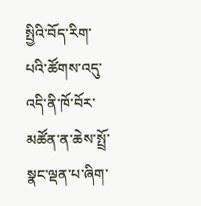སྤྱིའི་བོད་རིག་པའི་ཚོགས་འདུ་འདི་ནི་ཁོ་བོར་མཚོན་ན་ཆེས་སྤྲོ་སྣང་ལྡན་པ་ཞིག་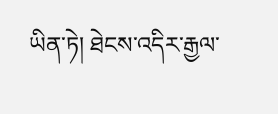ཡིན་ཏེ། ཐེངས་འདིར་རྒྱལ་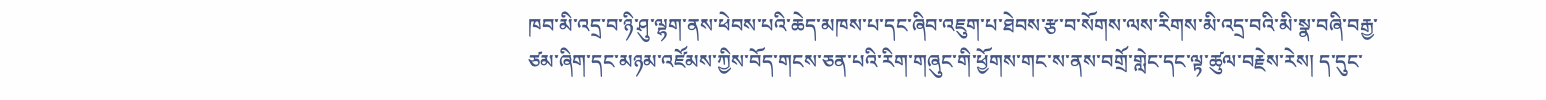ཁབ་མི་འདྲ་བ་ཉི་ཤུ་ལྷག་ནས་ཕེབས་པའི་ཆེད་མཁས་པ་དང་ཞིབ་འཇུག་པ་ཐེབས་རྩ་བ་སོགས་ལས་རིགས་མི་འདྲ་བའི་མི་སྣ་བཞི་བརྒྱ་ཙམ་ཞིག་དང་མཉམ་འཛོམས་ཀྱིས་བོད་གངས་ཅན་པའི་རིག་གཞུང་གི་ཕྱོགས་གང་ས་ནས་བགྲོ་གླེང་དང་ལྟ་ཚུལ་བརྗེས་རེས། ད་དུང་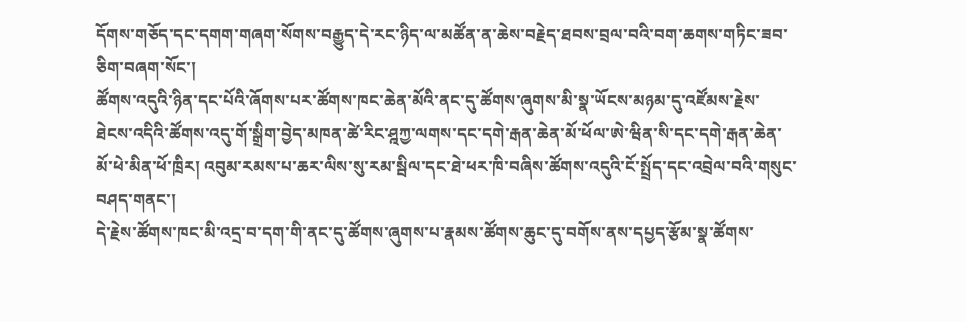དོགས་གཅོད་དང་དགག་གཞག་སོགས་བརྒྱུད་དེ་རང་ཉིད་ལ་མཚོན་ན་ཆེས་བརྗེད་ཐབས་བྲལ་བའི་བག་ཆགས་གཏིང་ཟབ་ཅིག་བཞག་སོང་།
ཚོགས་འདུའི་ཉིན་དང་པོའི་ཞོགས་པར་ཚོགས་ཁང་ཆེན་མོའི་ནང་དུ་ཚོགས་ཞུགས་མི་སྣ་ཡོངས་མཉམ་དུ་འཛོམས་རྗེས་ཐེངས་འདིའི་ཚོགས་འདུ་གོ་སྒྲིག་བྱེད་མཁན་ཚེ་རིང་ཤྰཀྱ་ལགས་དང་དགེ་རྒན་ཆེན་མོ་ཕོལ་ཨེ་ཝིན་སི་དང་དགེ་རྒན་ཆེན་མོ་ཕེ་མིན་ཕོ་ཁྲིར། འབུམ་རམས་པ་ཆར་ལིས་སུ་རམ་སྦིལ་དང་ཐེ་ཕར་ཁི་བཞིས་ཚོགས་འདུའི་ངོ་སྤྲོད་དང་འབྲེལ་བའི་གསུང་བཤད་གནང་།
དེ་རྗེས་ཚོགས་ཁང་མི་འདྲ་བ་དག་གི་ནང་དུ་ཚོགས་ཞུགས་པ་རྣམས་ཚོགས་ཆུང་དུ་བགོས་ནས་དཔྱད་རྩོམ་སྣ་ཚོགས་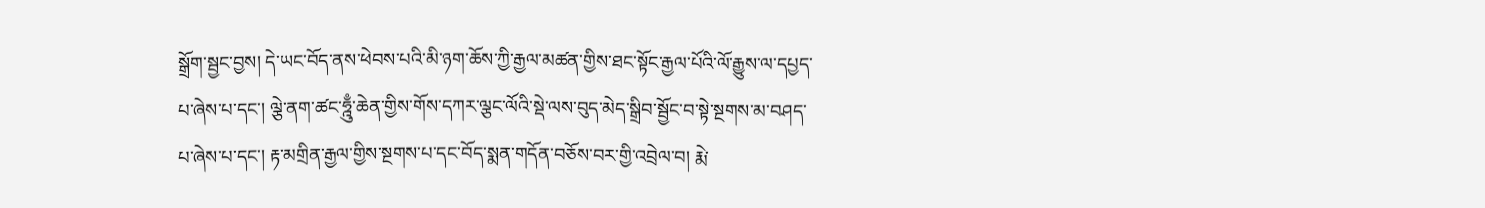སྒྲོག་སྦྱང་བྱས། དེ་ཡང་བོད་ནས་ཕེབས་པའི་མི་ཉག་ཆོས་ཀྱི་རྒྱལ་མཚན་གྱིས་ཐང་སྟོང་རྒྱལ་པོའི་ལོ་རྒྱུས་ལ་དཔྱད་པ་ཞེས་པ་དང་། ལྕེ་ནག་ཚང་ཧྰུྃ་ཆེན་གྱིས་གོས་དཀར་ལྕང་ལོའི་སྡེ་ལས་བུད་མེད་སྒྲིབ་སྦྱོང་བ་སྟེ་སྔགས་མ་བཤད་པ་ཞེས་པ་དང་། རྟ་མགྲིན་རྒྱལ་གྱིས་སྔགས་པ་དང་བོད་སྨན་གདོན་བཅོས་བར་གྱི་འབྲེལ་བ། རྨེ་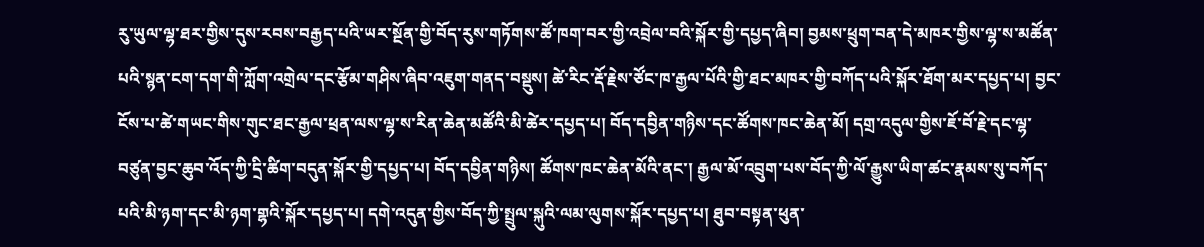རུ་ཡུལ་ལྷ་ཐར་གྱིས་དུས་རབས་བརྒྱད་པའི་ཡར་སྔོན་གྱི་བོད་རུས་གཏོགས་ཚོ་ཁག་བར་གྱི་འབྲེལ་བའི་སྐོར་གྱི་དཔྱད་ཞིབ། བྱམས་ཕྲུག་བན་དེ་མཁར་གྱིས་ལྷ་ས་མཚོན་པའི་སྙན་ངག་དག་གི་ཀློག་འགྲེལ་དང་རྩོམ་གཤིས་ཞིབ་འཇུག་གནད་བསྡུས། ཚེ་རིང་རྡོ་རྗེས་ཙོང་ཁ་རྒྱལ་པོའི་གྱི་ཐང་མཁར་གྱི་བཀོད་པའི་སྐོར་ཐོག་མར་དཔྱད་པ། བྱང་ངོས་པ་ཚེ་གཡང་གིས་གུང་ཐང་རྒྱལ་ཕྲན་ལས་ལྷ་ས་རིན་ཆེན་མཚོའི་མི་ཚེར་དཔྱད་པ། བོད་དབྱིན་གཉིས་དང་ཚོགས་ཁང་ཆེན་མོ། དགྲ་འདུལ་གྱིས་ཇོ་བོ་རྗེ་དང་ལྷ་བཙུན་བྱང་ཆུབ་འོད་ཀྱི་དྲི་ཚིག་བདུན་སྐོར་གྱི་དཔྱད་པ། བོད་དབྱིན་གཉིས། ཚོགས་ཁང་ཆེན་མོའི་ནང་། རྒྱལ་མོ་འབྲུག་པས་བོད་ཀྱི་ལོ་རྒྱུས་ཡིག་ཚང་རྣམས་སུ་བཀོད་པའི་མི་ཉག་དང་མི་ཉག་གྷའི་སྐོར་དཔྱད་པ། དགེ་འདུན་གྱིས་བོད་ཀྱི་སྤྲུལ་སྐུའི་ལམ་ལུགས་སྐོར་དཔྱད་པ། ཐུབ་བསྟན་ཕུན་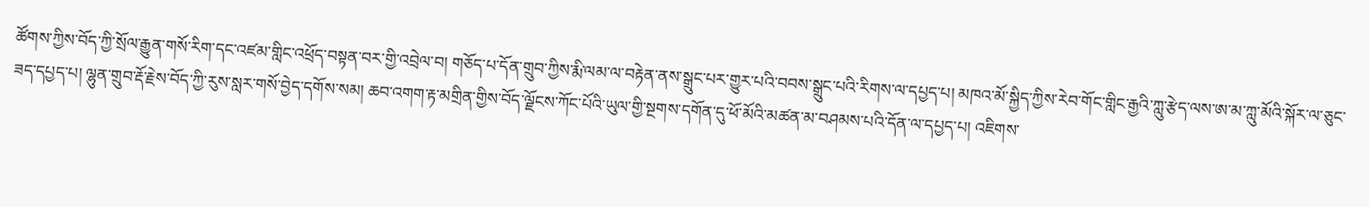ཚོགས་ཀྱིས་བོད་ཀྱི་སྲོལ་རྒྱུན་གསོ་རིག་དང་འཛམ་གླིང་འཕྲོད་བསྟན་བར་གྱི་འབྲེལ་བ། གཅོད་པ་དོན་གྲུབ་ཀྱིས་རྨི་ལམ་ལ་བརྟེན་ནས་སྒྲུང་པར་གྱུར་པའི་བབས་སྒྲུང་པའི་རིགས་ལ་དཔྱད་པ། མཁའ་མོ་སྐྱིད་ཀྱིས་རེབ་གོང་གླིང་རྒྱའི་ཀླུ་རྩེད་ལས་ཨ་མ་ཀླུ་མོའི་སྐོར་ལ་ཅུང་ཟད་དཔྱད་པ། ལྷུན་གྲུབ་རྡོ་རྗེས་བོད་ཀྱི་རུས་སླར་གསོ་བྱེད་དགོས་སམ། ཆབ་འགག་རྟ་མགྲིན་གྱིས་བོད་ལྗོངས་ཀོང་པོའི་ཡུལ་གྱི་སྔགས་དགོན་དུ་ཕོ་མོའི་མཚན་མ་བཤམས་པའི་དོན་ལ་དཔྱད་པ། འཇིགས་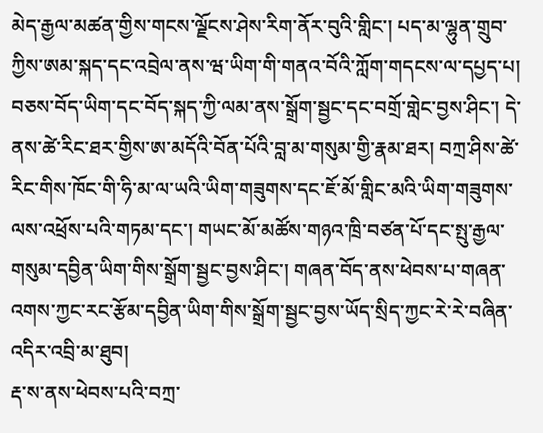མེད་རྒྱལ་མཚན་གྱིས་གངས་ལྗོངས་ཤེས་རིག་ནོར་བུའི་གླིང་། པད་མ་ལྷུན་གྲུབ་ཀྱིས་ཨམ་སྐད་དང་འབྲེལ་ནས་ཝ་ཡིག་གི་གནའ་བོའི་ཀློག་གདངས་ལ་དཔྱད་པ། བཅས་བོད་ཡིག་དང་བོད་སྐད་ཀྱི་ལམ་ནས་སྒྲོག་སྦྱང་དང་བགྲོ་གླེང་བྱས་ཤིང་། དེ་ནས་ཚེ་རིང་ཐར་གྱིས་ཨ་མདོའི་བོན་པོའི་བླ་མ་གསུམ་གྱི་རྣམ་ཐར། བཀྲ་ཤིས་ཚེ་རིང་གིས་ཁོང་གི་ཧི་མ་ལ་ཡའི་ཡིག་གཟུགས་དང་ཇོ་མོ་གླིང་མའི་ཡིག་གཟུགས་ལས་འཕྲོས་པའི་གཏམ་དང་། གཡང་མོ་མཚོས་གཉའ་ཁྲི་བཙན་པོ་དང་སྤུ་རྒྱལ་གསུམ་དབྱིན་ཡིག་གིས་སྒྲོག་སྦྱང་བྱས་ཤིང་། གཞན་བོད་ནས་ཕེབས་པ་གཞན་འགས་ཀྱང་རང་རྩོམ་དབྱིན་ཡིག་གིས་སྒྲོག་སྦྱང་བྱས་ཡོད་སྲིད་ཀྱང་རེ་རེ་བཞིན་འདིར་འབྲི་མ་ཐུབ།
རྡ་ས་ནས་ཕེབས་པའི་བཀྲ་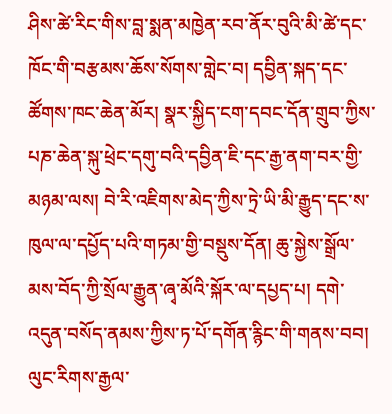ཤིས་ཚེ་རིང་གིས་བླ་སྨན་མཁྱེན་རབ་ནོར་བུའི་མི་ཚེ་དང་ཁོང་གི་བརྩམས་ཆོས་སོགས་གླེང་བ། དབྱིན་སྐད་དང་ཚོགས་ཁང་ཆེན་མོར། སྣར་སྐྱིད་ངག་དབང་དོན་གྲུབ་ཀྱིས་པཎ་ཆེན་སྐུ་ཕྲེང་དགུ་བའི་དབྱིན་ཇི་དང་རྒྱ་ནག་བར་གྱི་མཉམ་ལས། བེ་རི་འཇིགས་མེད་ཀྱིས་ཏྲེ་ཡི་མི་རྒྱུད་དང་ས་ཁུལ་ལ་དཔྱོད་པའི་གཏམ་གྱི་བསྡུས་དོན། ཆུ་སྐྱེས་སྒྲོལ་མས་བོད་ཀྱི་སྲོལ་རྒྱུན་ཞྭ་མོའི་སྐོར་ལ་དཔྱད་པ། དགེ་འདུན་བསོད་ནམས་ཀྱིས་ཏ་པོ་དགོན་རྙིང་གི་གནས་བབ། ལུང་རིགས་རྒྱལ་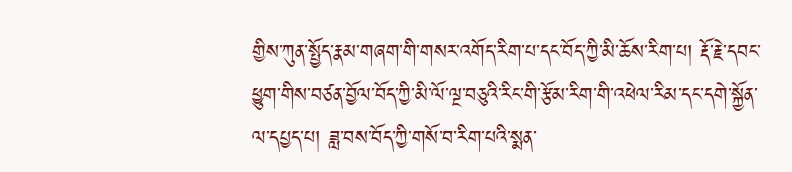གྱིས་ཀུན་སྤྱོད་རྣམ་གཞག་གི་གསར་འགོད་རིག་པ་དང་བོད་ཀྱི་མི་ཆོས་རིག་པ། རྡོ་རྗེ་དབང་ཕྱུག་གིས་བཙན་བྱོལ་བོད་ཀྱི་མི་ལོ་ལྔ་བཅུའི་རིང་གི་རྩོམ་རིག་གི་འཕེལ་རིམ་དང་དགེ་སྐྱོན་ལ་དཔྱད་པ། ཟླ་བས་བོད་ཀྱི་གསོ་བ་རིག་པའི་སྨན་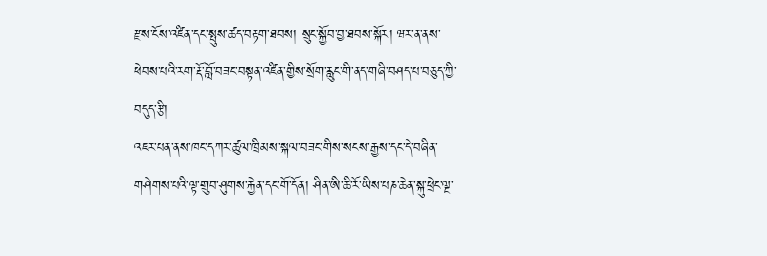རྫས་ངོས་འཛིན་དང་སྤུས་ཚད་བརྟག་ཐབས། སྲུང་སྐྱོབ་བྱ་ཐབས་སྐོར། ཝར་ན་ནས་ཕེབས་པའི་རག་རྡོ་བློ་བཟང་བསྟན་འཛིན་གྱིས་སྲོག་རླུང་གི་ནད་གཞི་བཤད་པ་བཅུད་ཀྱི་བདུད་རྩི།
འཇར་པན་ནས་ཁང་དཀར་ཚུལ་ཁྲིམས་སྐལ་བཟང་གིས་སངས་རྒྱས་དང་དེ་བཞིན་གཤེགས་པའི་ལྟ་གྲུབ་ཤུགས་རྐྱེན་དང་གོ་དོན། ཤིན་ཨི་ཆི་རོ་ཡིས་པཎ་ཆེན་སྐུ་ཕྲེང་ལྔ་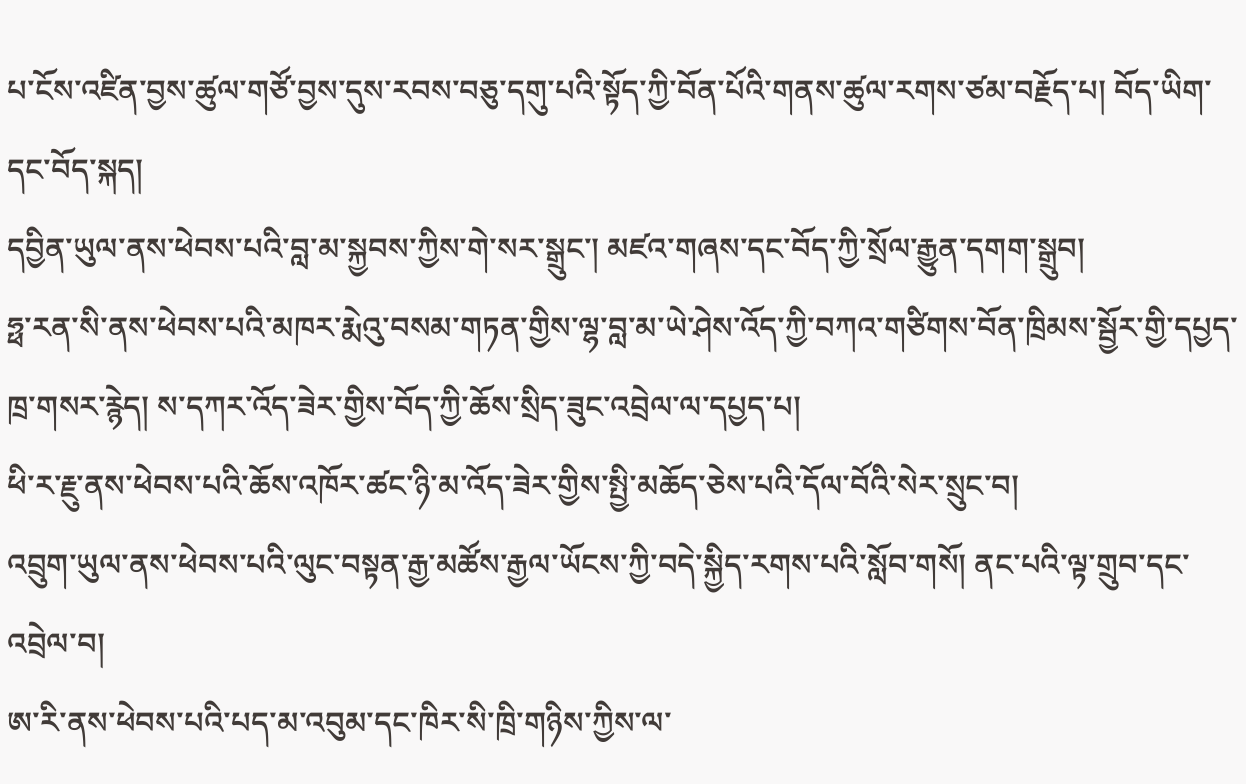པ་ངོས་འཛིན་བྱས་ཚུལ་གཙོ་བྱས་དུས་རབས་བཅུ་དགུ་པའི་སྟོད་ཀྱི་བོན་པོའི་གནས་ཚུལ་རགས་ཙམ་བརྗོད་པ། བོད་ཡིག་དང་བོད་སྐད།
དབྱིན་ཡུལ་ནས་ཕེབས་པའི་བླ་མ་སྐྱབས་ཀྱིས་གེ་སར་སྒྲུང་། མཛའ་གཞས་དང་བོད་ཀྱི་སྲོལ་རྒྱུན་དགག་སྒྲུབ།
ཧྥ་རན་སི་ནས་ཕེབས་པའི་མཁར་རྨེའུ་བསམ་གཏན་གྱིས་ལྷ་བླ་མ་ཡེ་ཤེས་འོད་ཀྱི་བཀའ་གཙིགས་བོན་ཁྲིམས་སྦྱོར་གྱི་དཔྱད་ཁྲ་གསར་རྙེད། ས་དཀར་འོད་ཟེར་གྱིས་བོད་ཀྱི་ཆོས་སྲིད་ཟུང་འབྲེལ་ལ་དཔྱད་པ།
ཕི་ར་རྗུ་ནས་ཕེབས་པའི་ཆོས་འཁོར་ཚང་ཉི་མ་འོད་ཟེར་གྱིས་སྤྱི་མཆོད་ཅེས་པའི་དོལ་བོའི་སེར་སྲུང་བ།
འབྲུག་ཡུལ་ནས་ཕེབས་པའི་ལུང་བསྟན་རྒྱ་མཚོས་རྒྱལ་ཡོངས་ཀྱི་བདེ་སྐྱིད་རགས་པའི་སློབ་གསོ། ནང་པའི་ལྟ་གྲུབ་དང་འབྲེལ་བ།
ཨ་རི་ནས་ཕེབས་པའི་པད་མ་འབུམ་དང་ཁིར་སི་ཁྲི་གཉིས་ཀྱིས་ལ་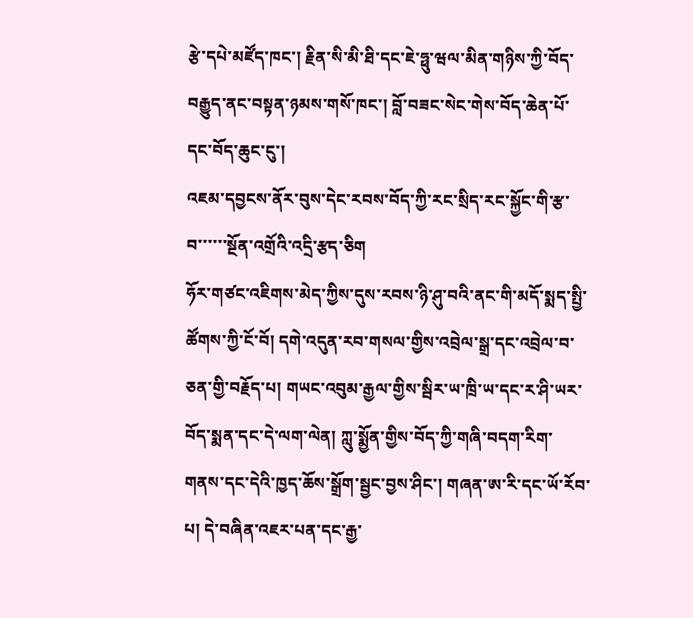རྩེ་དཔེ་མཛོད་ཁང་། རྗིན་སི་མི་ཐི་དང་ཇེ་ཧྥུ་ཝལ་མིན་གཉིས་ཀྱི་བོད་བརྒྱུད་ནང་བསྟན་ཉམས་གསོ་ཁང་། བློ་བཟང་སེང་གེས་བོད་ཆེན་པོ་དང་བོད་ཆུང་ངུ་།
འཇམ་དབྱངས་ནོར་བུས་དེང་རབས་བོད་ཀྱི་རང་སྲིད་རང་སྐྱོང་གི་རྩ་བ་་་་་་སྔོན་འགྲོའི་འདྲི་རྩད་ཅིག
ཧོར་གཙང་འཇིགས་མེད་ཀྱིས་དུས་རབས་ཉི་ཤུ་བའི་ནང་གི་མདོ་སྨད་སྤྱི་ཚོགས་ཀྱི་ངོ་བོ། དགེ་འདུན་རབ་གསལ་གྱིས་འབྲེལ་སྒྲ་དང་འབྲེལ་བ་ཅན་གྱི་བརྗོད་པ། གཡང་འབུམ་རྒྱལ་གྱིས་སྦིར་ཡ་ཁྲི་ཡ་དང་ར་ཤི་ཡར་བོད་སྨན་དང་དེ་ལག་ལེན། ཀླུ་སྨྱོན་གྱིས་བོད་ཀྱི་གཞི་བདག་རིག་གནས་དང་དེའི་ཁྱད་ཆོས་སྒྲོག་སྦྱང་བྱས་ཤིང་། གཞན་ཨ་རི་དང་ཡོ་རོབ་པ། དེ་བཞིན་འཇར་པན་དང་རྒྱ་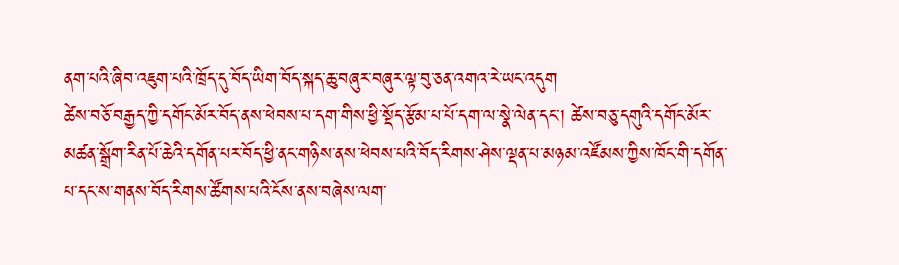ནག་པའི་ཞིབ་འཇུག་པའི་ཁྲོད་དུ་བོད་ཡིག་བོད་སྐད་ཆུ་བཞུར་བཞུར་ལྟ་བུ་ཅན་འགའ་རེ་ཡང་འདུག
ཚེས་བཅོ་བརྒྱད་ཀྱི་དགོང་མོར་བོད་ནས་ཕེབས་པ་དག་གིས་ཕྱི་སྡོད་རྩོམ་པ་པོ་དག་ལ་སྣེ་ལེན་དང་། ཚེས་བཅུ་དགུའི་དགོང་མོར་མཚན་སྒྲོག་རིན་པོ་ཆེའི་དགོན་པར་བོད་ཕྱི་ནང་གཉིས་ནས་ཕེབས་པའི་བོད་རིགས་ཤེས་ལྡན་པ་མཉམ་འཛོམས་ཀྱིས་ཁོང་གི་དགོན་པ་དང་ས་གནས་བོད་རིགས་ཚོགས་པའི་ངོས་ནས་བཞེས་ལག་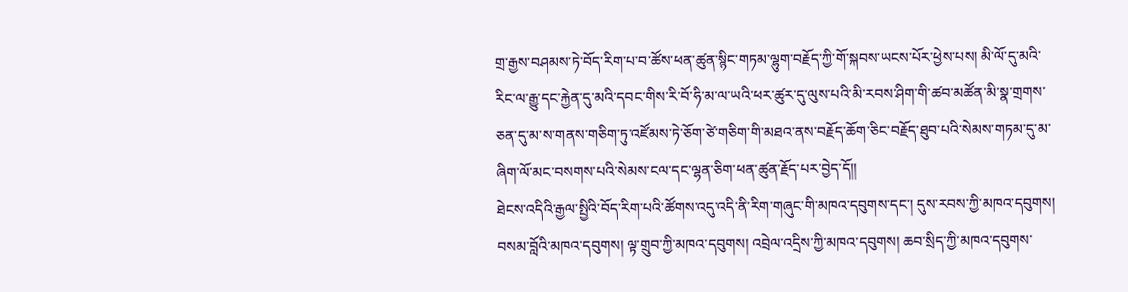གྲ་རྒྱས་བཤམས་ཏེ་བོད་རིག་པ་བ་ཚོས་ཕན་ཚུན་སྙིང་གཏམ་ལྷུག་བརྗོད་ཀྱི་གོ་སྐབས་ཡངས་པོར་ཕྱེས་པས། མི་ལོ་དུ་མའི་རིང་ལ་རྒྱུ་དང་རྐྱེན་དུ་མའི་དབང་གིས་རི་བོ་ཧི་མ་ལ་ཡའི་ཕར་ཚུར་དུ་ལུས་པའི་མི་རབས་ཤིག་གི་ཚབ་མཚོན་མི་སྣ་གྲགས་ཅན་དུ་མ་ས་གནས་གཅིག་ཏུ་འཛོམས་ཏེ་ཅོག་ཙེ་གཅིག་གི་མཐའ་ནས་བརྗོད་ཆོག་ཅིང་བརྗོད་ཐུབ་པའི་སེམས་གཏམ་དུ་མ་ཞིག་ལོ་མང་བསགས་པའི་སེམས་ངལ་དང་ལྷན་ཅིག་ཕན་ཚུན་རྗོད་པར་བྱེད་དོ།།
ཐེངས་འདིའི་རྒྱལ་སྤྱིའི་བོད་རིག་པའི་ཚོགས་འདུ་འདི་ནི་རིག་གཞུང་གི་མཁའ་དབུགས་དང་། དུས་རབས་ཀྱི་མཁའ་དབུགས། བསམ་བློའི་མཁའ་དབུགས། ལྟ་གྲུབ་ཀྱི་མཁའ་དབུགས། འབྲེལ་འདྲིས་ཀྱི་མཁའ་དབུགས། ཆབ་སྲིད་ཀྱི་མཁའ་དབུགས་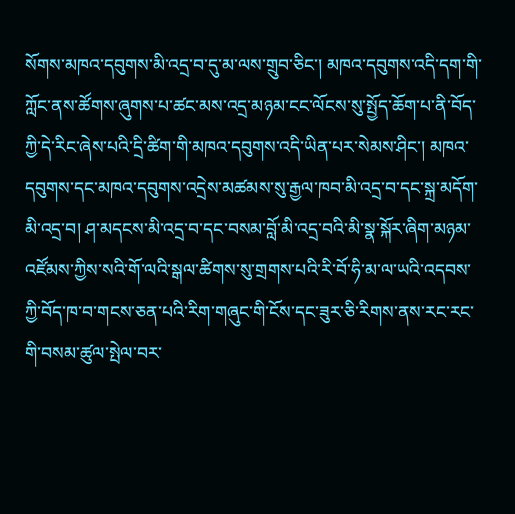སོགས་མཁའ་དབུགས་མི་འདྲ་བ་དུ་མ་ལས་གྲུབ་ཅིང་། མཁའ་དབུགས་འདི་དག་གི་ཀློང་ནས་ཚོགས་ཞུགས་པ་ཚང་མས་འདྲ་མཉམ་ངང་ལོངས་སུ་སྤྱོད་ཆོག་པ་ནི་བོད་ཀྱི་དེ་རིང་ཞེས་པའི་དྲི་ཚིག་གི་མཁའ་དབུགས་འདི་ཡིན་པར་སེམས་ཤིང་། མཁའ་དབུགས་དང་མཁའ་དབུགས་འདྲེས་མཚམས་སུ་རྒྱལ་ཁབ་མི་འདྲ་བ་དང་སྐྲ་མདོག་མི་འདྲ་བ། ཤ་མདངས་མི་འདྲ་བ་དང་བསམ་བློ་མི་འདྲ་བའི་མི་སྣ་སྐོར་ཞིག་མཉམ་འཛོམས་ཀྱིས་སའི་གོ་ལའི་སྒལ་ཚིགས་སུ་གྲགས་པའི་རི་བོ་ཧི་མ་ལ་ཡའི་འདབས་ཀྱི་བོད་ཁ་བ་གངས་ཅན་པའི་རིག་གཞུང་གི་ངོས་དང་ཟུར་ཅི་རིགས་ནས་རང་རང་གི་བསམ་ཚུལ་སྤེལ་བར་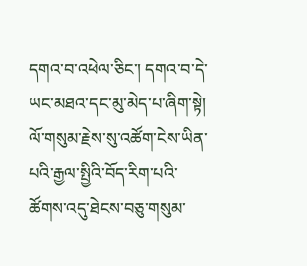དགའ་བ་འཕེལ་ཅིང་། དགའ་བ་དེ་ཡང་མཐའ་དང་མུ་མེད་པ་ཞིག་སྟེ། ལོ་གསུམ་རྗེས་སུ་འཚོག་ངེས་ཡིན་པའི་རྒྱལ་སྤྱིའི་བོད་རིག་པའི་ཚོགས་འདུ་ཐེངས་བཅུ་གསུམ་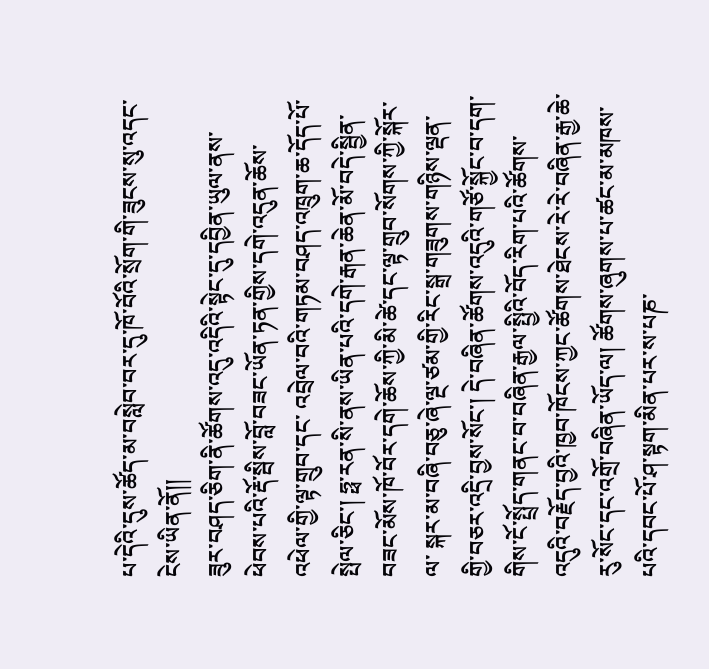པ་དེའི་དུས་ཚོད་མ་བསླེབ་བར་དུ་ཁོ་བོའི་སྲོག་གི་ཟུངས་སུ་འདང་ངེས་ཡིན་ནོ།།
ཟུར་བཤད་ཅིག་ནི་ཚོགས་འདུ་འདིའི་སྟེང་དུ་དབྱིན་ཡུལ་ནས་ཕེབས་པའི་རྡོ་སྦིས་བློ་བཟང་ཡོན་ཏན་གྱིས་དགེ་འདུན་ཆོས་འཕེལ་གྱི་ལྟ་གྲུབ་དང་ འབྲེལ་བའི་གཏམ་བཤད་འཁྲུག་ཆ་དོད་པོ་སྤེལ་ཅིང་། ཧྥ་རན་སི་ནས་ཡིན་པའི་དགེ་རྒན་ཆེན་མོ་བདེ་སྦྱིན་བཟང་མོས་ཁོ་བོར་དགེ་ཆོས་ཀྱི་མི་ཚེ་དང་ལྟ་གྲུབ་སོགས་ཀྱི་སྐོར་ལ་ སྐར་མ་བཞི་བཅུ་ཞེ་ལྔ་ཙམ་གྱི་རིང་སྒྲ་གཟུགས་གཉིས་ལྡན་གྱི་བཅར་འདྲི་བྱས་སོང་། དེ་བཞིན་ཚོགས་འདུའི་གཙོ་སྐྱོང་བ་དག་གིས་ངོ་སྤྲོད་གནང་བ་བཞིན་རྒྱལ་སྤྱིའི་བོད་རིག་པའི་ཚོགས་འདུའི་བརྗོད་བྱའི་ཁྱབ་ཁོངས་ཀྱང་ཚོགས་ཐེངས་རེ་རེ་བཞིན་རྒྱ་ཆེ་རུ་སོང་དང་འགྲོ་བཞིན་ཡོད་ལ། ཚོགས་ཞུགས་པ་ཚང་མ་མཁས་པའི་དབང་པོ་ཤ་སྟག་མིན་པར་ས་པཎ་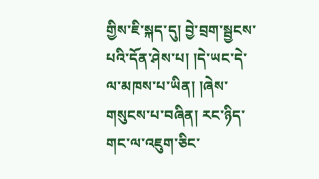གྱིས་ཇི་སྐད་དུ། བྱེ་བྲག་སྦྱངས་པའི་དོན་ཤེས་པ། །དེ་ཡང་དེ་ལ་མཁས་པ་ཡིན། །ཞེས་གསུངས་པ་བཞིན། རང་ཉིད་གང་ལ་འཇུག་ཅིང་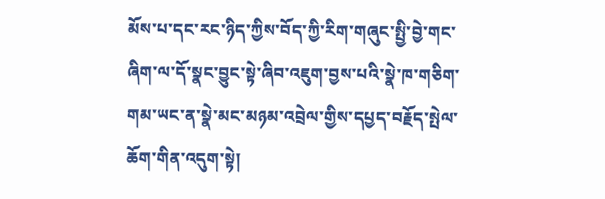མོས་པ་དང་རང་ཉིད་ཀྱིས་བོད་ཀྱི་རིག་གཞུང་སྤྱི་བྱེ་གང་ཞིག་ལ་དོ་སྣང་བྱུང་སྟེ་ཞིབ་འཇུག་བྱས་པའི་སྣེ་ཁ་གཅིག་གམ་ཡང་ན་སྣེ་མང་མཉམ་འབྲེལ་གྱིས་དཔྱད་བརྗོད་སྤེལ་ཆོག་གིན་འདུག་སྟེ།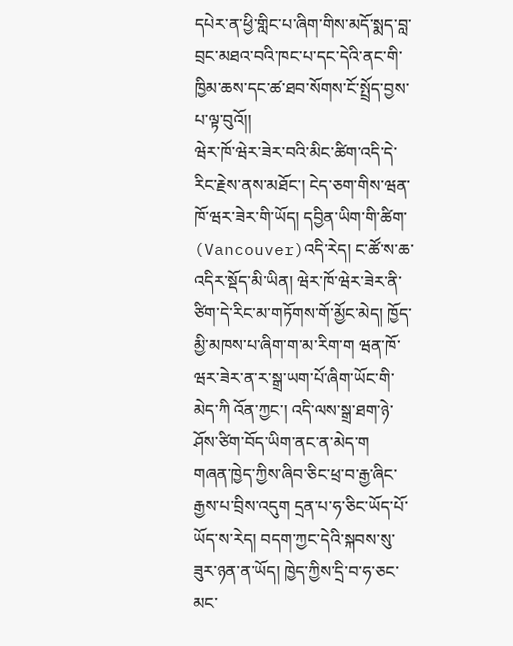དཔེར་ན་ཕྱི་གླིང་པ་ཞིག་གིས་མདོ་སྨད་བླ་བྲང་མཐའ་བའི་ཁང་པ་དང་དེའི་ནང་གི་ཁྱིམ་ཆས་དང་ཚ་ཐབ་སོགས་ངོ་སྤྲོད་བྱས་པ་ལྟ་བུའོ།།
ཝེར་ཁོ་ཝེར་ཟེར་བའི་མིང་ཚིག་འདི་དེ་རིང་རྗེས་ནས་མཐོང་། ངེད་ཅག་གིས་ཝན་ཁོ་ཝར་ཟེར་གི་ཡོད། དབྱིན་ཡིག་གི་ཚིག་ (Vancouver)འདི་རེད། ང་ཚོ་ས་ཆ་འདིར་སྡོད་མི་ཡིན། ཝེར་ཁོ་ཝེར་ཟེར་ནི་ཙིག་དེ་རིང་མ་གཏོགས་གོ་མྱོང་མེད། ཁྱོད་མྱི་མཁས་པ་ཞིག་ག་མ་རིག་ག ཝན་ཁོ་ཝར་ཟེར་ན་ར་སྒྲ་ཡག་པོ་ཞིག་ཡོང་གི་མེད་ཀི འོན་ཀྱང་། འདི་ལས་སྒྲ་ཐག་ཉེ་ཤོས་ཙིག་བོད་ཡིག་ནང་ན་མེད་ག
གཞན་ཁྱེད་ཀྱིས་ཞིབ་ཅིང་ཕྲ་བ་རྒྱ་ཞིང་རྒྱས་པ་བྲིས་འདུག དྲན་པ་ཧ་ཅིང་ཡོད་པོ་ཡོད་ས་རེད། བདག་ཀྱང་དེའི་སྐབས་སུ་ཟུར་ཉན་ན་ཡོད། ཁྱེད་ཀྱིས་དྲི་བ་ཧ་ཅང་མང་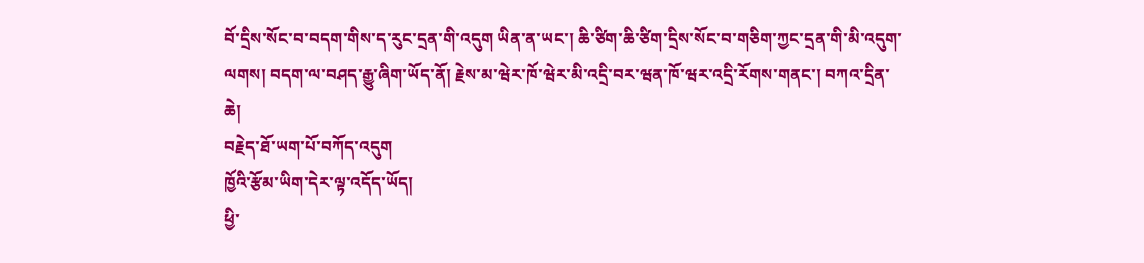བོ་དྲིས་སོང་བ་བདག་གིས་ད་རུང་དྲན་གི་འདུག ཡིན་ན་ཡང་། ཆི་ཙིག་ཆི་ཙིག་དྲིས་སོང་བ་གཅིག་ཀྱང་དྲན་གི་མི་འདུག་ལགས། བདག་ལ་བཤད་རྒྱུ་ཞིག་ཡོད་ནོ། རྗེས་མ་ཝེར་ཁོ་ཝེར་མི་འདྲི་བར་ཝན་ཁོ་ཝར་འདྲི་རོགས་གནང་། བཀའ་དྲིན་ཆེ།
བརྗེད་ཐོ་ཡག་པོ་བཀོད་འདུག
ཁྱོའི་རྩོམ་ཡིག་དེར་ལྟ་འདོད་ཡོད།
ཕྱི་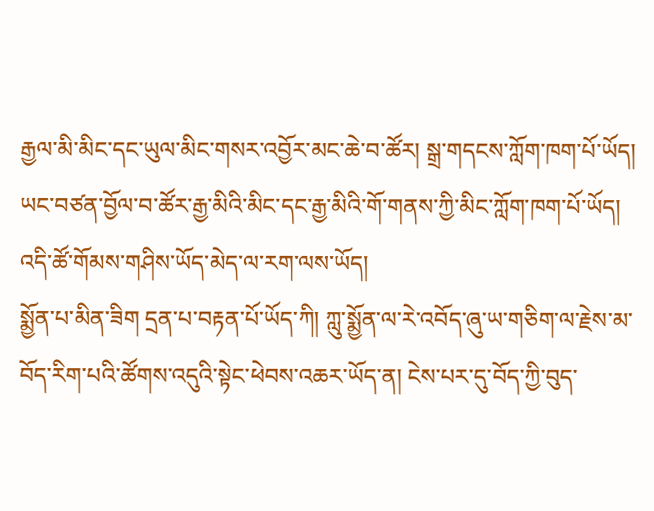རྒྱལ་མི་མིང་དང་ཡུལ་མིང་གསར་འབྱོར་མང་ཆེ་བ་ཚོར། སྒྲ་གདངས་ཀློག་ཁག་པོ་ཡོད། ཡང་བཙན་བྱོལ་བ་ཚོར་རྒྱ་མིའི་མིང་དང་རྒྱ་མིའི་གོ་གནས་ཀྱི་མིང་ཀློག་ཁག་པོ་ཡོད། འདི་ཚོ་གོམས་གཤིས་ཡོད་མེད་ལ་རག་ལས་ཡོད།
སྨྱོན་པ་མིན་ཟིག དྲན་པ་བརྟན་པོ་ཡོད་ཀི། ཀླུ་སྨྱོན་ལ་རེ་འབོད་ཞུ་ཡ་གཅིག་ལ་རྗེས་མ་བོད་རིག་པའི་ཚོགས་འདུའི་སྟེང་ཕེབས་འཆར་ཡོད་ན། ངེས་པར་དུ་བོད་ཀྱི་བུད་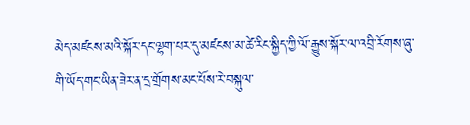མེད་མཛངས་མའི་སྐོར་དང་ལྷག་པར་དུ་མཛངས་མ་ཚེ་རིང་སྐྱིད་ཀྱི་ལོ་རྒྱུས་སྐོར་ལ་འབྲི་རོགས་ཞུ་གི་ཡོད་གང་ཡིན་ཟེར་ན་དྲ་གྲོགས་མང་པོས་རེ་བསྐུལ་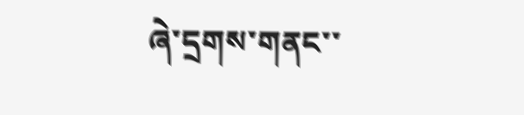ཞེ་དྲགས་གནང་་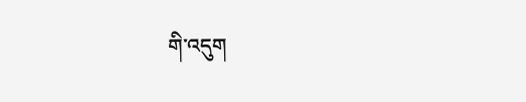གི་འདུག